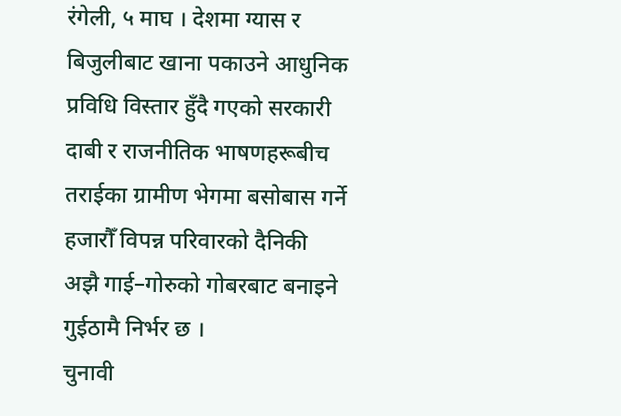रंगेली, ५ माघ । देशमा ग्यास र बिजुलीबाट खाना पकाउने आधुनिक प्रविधि विस्तार हुँदै गएको सरकारी दाबी र राजनीतिक भाषणहरूबीच तराईका ग्रामीण भेगमा बसोबास गर्ने हजारौँ विपन्न परिवारको दैनिकी अझै गाई–गोरुको गोबरबाट बनाइने गुईठामै निर्भर छ ।
चुनावी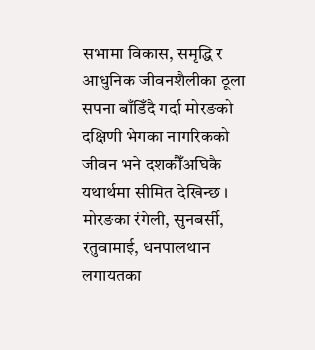सभामा विकास, समृद्धि र आधुनिक जीवनशैलीका ठूला सपना बाँडिँदै गर्दा मोरङको दक्षिणी भेगका नागरिकको जीवन भने दशकौँअघिकै यथार्थमा सीमित देखिन्छ ।
मोरङका रंगेली, सुनबर्सी, रतुवामाई, धनपालथान लगायतका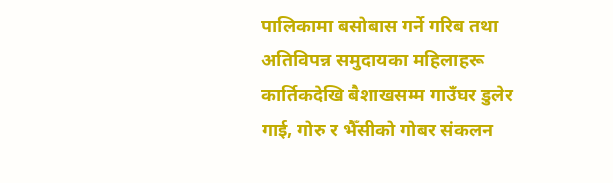पालिकामा बसोबास गर्ने गरिब तथा अतिविपन्न समुदायका महिलाहरू कार्तिकदेखि बैशाखसम्म गाउँघर डुलेर गाई, गोरु र भैँसीको गोबर संकलन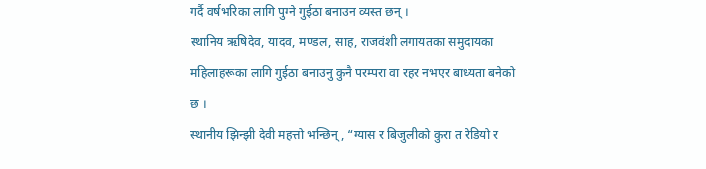गर्दै वर्षभरिका लागि पुग्ने गुईठा बनाउन व्यस्त छन् ।
स्थानिय ऋषिदेव, यादव, मण्डल, साह, राजवंशी लगायतका समुदायका महिलाहरूका लागि गुईठा बनाउनु कुनै परम्परा वा रहर नभएर बाध्यता बनेको छ ।
स्थानीय झिन्झी देवी महत्तो भन्छिन्, “ग्यास र बिजुलीको कुरा त रेडियो र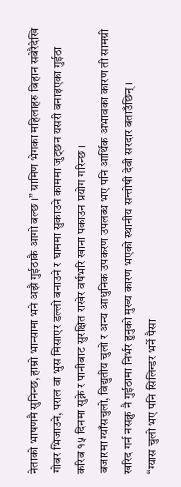नेताको भाषणमै सुनिन्छ, हाम्रो भान्सामा भने अझै गुईठाकै आगो बल्छ ।” ग्रामिण भेगका महिलाहरु बिहान सबेरैदेखि गोबर भिजाउने, पराल वा भुस मिसाएर डल्लो बनाउने र घाममा सुकाउने काममा जुट्छन यसरी बनाइएका गुईठा करिब १५ दिनमा सुक्ने र पानीबाट सुरक्षित राखेर वर्षभरि खाना पकाउन प्रयोग गरिन्छ ।
बजारमा ग्याँसचुलो, विद्युतीय चुलो र अन्य आधुनिक उपकरण उपलब्ध भए पनि आर्थिक अभावका कारण ती सामग्री खरिद गर्न नसक्नु नै गुईठामा निर्भर हुनुको मुख्य कारण भएको स्थानीय सन्तोषी देवी सरदार बताउँछिन् ।
“ग्यास चुलो भए पनि सिलिन्डर भर्ने पैसा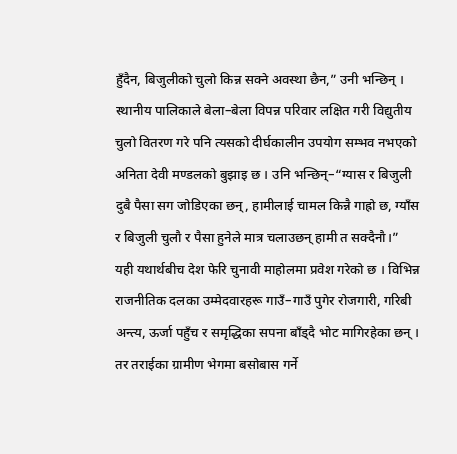हुँदैन, बिजुलीको चुलो किन्न सक्ने अवस्था छैन,” उनी भन्छिन् ।
स्थानीय पालिकाले बेला–बेला विपन्न परिवार लक्षित गरी विद्युतीय चुलो वितरण गरे पनि त्यसको दीर्घकालीन उपयोग सम्भव नभएको अनिता देवी मण्डलको बुझाइ छ । उनि भन्छिन्‌–“ग्यास र बिजुली दुबै पैसा सग जोडिएका छन्, हामीलाई चामल किन्नै गाह्रो छ, ग्याँस र बिजुली चुलौ र पैसा हुनेले मात्र चलाउछन् हामी त सक्दैनौ।”
यही यथार्थबीच देश फेरि चुनावी माहोलमा प्रवेश गरेको छ । विभिन्न राजनीतिक दलका उम्मेदवारहरू गाउँ–गाउँ पुगेर रोजगारी, गरिबी अन्त्य, ऊर्जा पहुँच र समृद्धिका सपना बाँड्दै भोट मागिरहेका छन् ।
तर तराईका ग्रामीण भेगमा बसोबास गर्ने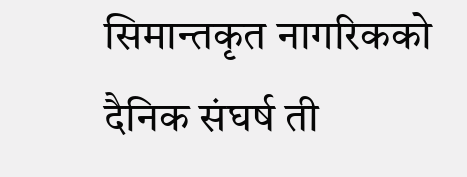सिमान्तकृत नागरिकको दैनिक संघर्ष ती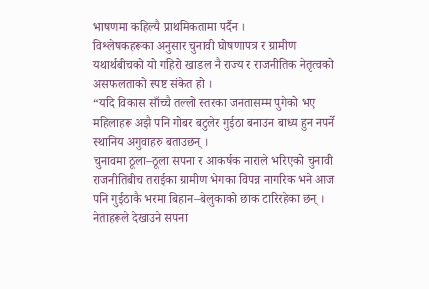भाषणमा कहिल्यै प्राथमिकतामा पर्दैन ।
विश्लेषकहरूका अनुसार चुनावी घोषणापत्र र ग्रामीण यथार्थबीचको यो गहिरो खाडल नै राज्य र राजनीतिक नेतृत्वको असफलताको स्पष्ट संकेत हो ।
“यदि विकास साँच्चै तल्लो स्तरका जनतासम्म पुगेको भए महिलाहरू अझै पनि गोबर बटुलेर गुईठा बनाउन बाध्य हुन नपर्ने स्थानिय अगुवाहरु बताउछन् ।
चुनावमा ठूला–ठूला सपना र आकर्षक नाराले भरिएको चुनावी राजनीतिबीच तराईका ग्रामीण भेगका विपन्न नागरिक भने आज पनि गुईठाकै भरमा बिहान–बेलुकाको छाक टारिरहेका छन् ।
नेताहरूले देखाउने सपना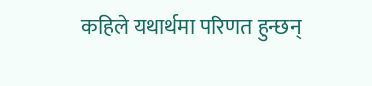कहिले यथार्थमा परिणत हुन्छन्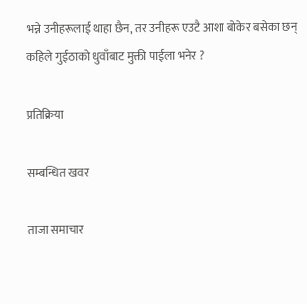भन्ने उनीहरूलाई थाहा छैन, तर उनीहरू एउटै आशा बोकेर बसेका छन् कहिले गुईठाको धुवाँबाट मुक्ती पाईला भनेर ?

प्रतिक्रिया

सम्बन्धित खवर

ताजा समाचार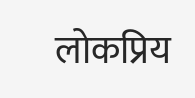लोकप्रिय